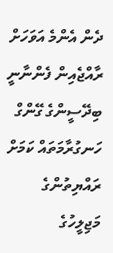ދެން އެންމެ އަވަހަށް ރާއްޖެއިން ފެންނާނީ ބިދޭސީންގެ ގޭންގް ހަނގުރާމަތައް ކަމަށް ރައްޔިތުންގެ މަޖިލީހުގެ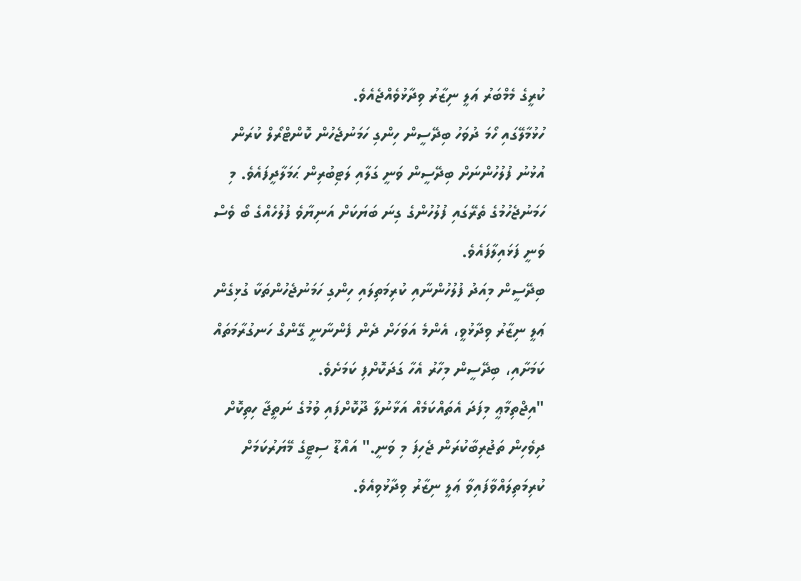ކުރީގެ މެމްބަރު ޢަލީ ނިޒާރު ވިދާޅުވެއްޖެއެވެ.
ހުޅުމާލޭގައި ހޯމަ ދުވަހު ބިދޭސީން ހިންގި ހަމަނުޖެހުން ކޮންޓްރޯލް ކުރަން އުޅުނު ފުލުހުންނަށް ބިދޭސީން ވަނީ ގަލާއި ލަޓިބުރިން ޙަމަލާދީފައެވެ. މި ހަމަނުޖެހުމުގެ ތެރޭގައި ފުލުހުންގެ ގިނަ ބަޔަކަށް އަނިޔާވެ ފުލުހެއްގެ ބޯ ވެސް ވަނީ ފަޅައިލާފައެވެ.
ބިދޭސީން މިއަދު ފުލުހުންނާއި ކުރިމަތިލައި ހިންގި ހަމަނުޖެހުންތަކާ ގުޅިގެން ޢަލީ ނިޒާރު ވިދާޅުވީ، އެންމެ އަވަހަށް ދެން ފެންނާނީ ގޭންގް ހަނގުރާމަތައް ކަމަށާއި، ބިދޭސީން މިހާރު އެހާ ގަދަކޮށްފި ކަމަށެވެ.
"އިޖްތިމާޢީ މިފަދަ އެތައްކަމެއް އަޅާނުލާ ދޫކޮށްފައި ވުމުގެ ނަތީޖާ ހިތިކޮށް ދިވެހިން ތަޖުރިބާކުރަން ޖެހިފަ މި ވަނީ." އައްޑޫ ސިޓީގެ މޭޔަރުކަމަށް ކުރިމަތިލައްވާފައިވާ ޢަލީ ނިޒާރު ވިދާޅުވިއެވެ.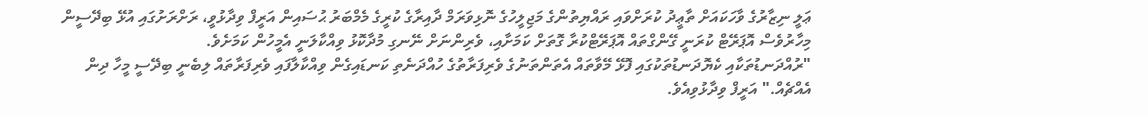ޢަލީ ނިޒާރުގެ ވާހަކައަށް ތާޢީދު ކުރަށްވައި ރައްޔިތުންގެ މަޖިލީހުގެ ނޮޅިވަރަމް ދާއިރާގެ ކުރީގެ މެމްބަރު ޙުސައިން އަރީފް ވިދާޅުވީ، ރަށްރަށުގައި އުޅޭ ބިދޭސީން މިހާރުވެސް އޮޕަރޭޓް ކުރަނީ ގޭންގްތައް އޮޕަރޭޓްކުރާ ގޮތަށް ކަމަށާއި، ވެރިންނަށް ނޭނގި މުދާކޮޅު ވިއްކާލަނީ އެމީހުން ކަމަށެވެ.
"ރުއްދަނޑުތަކާއި ކެޔޮދަނޑުތަކުގައި ފޮޅޭ މޭވާތައް އެތަންތަނުގެ ވެރިފަރާތުގެ ހުއްދަނެތި ކަނޑައިގެން ވިއްކާލާފައި ވެރިފަރާތައް ލިބެނީ ބިދޭސީ މީހާ ދިން އެއްޗެއް." އަރީފް ވިދާޅުވިއެވެ.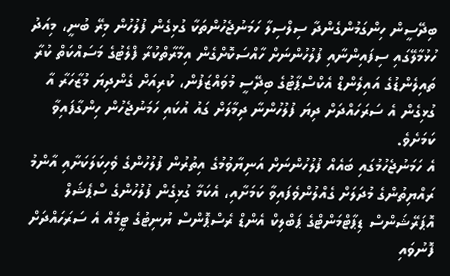ބިދޭސީން ހިންގަމުންގެންދާ ސިލްސިލާ ހަމަނުޖެހުންތަކާ ގުޅިގެން ފުލުހުން މިރޭ ބުނީ، މިއަދު ހުޅުމާލޭގައި ސިފައިންނާއި ފުލުހުންނަށް ހާއްސަކޮށްގެން އިމާރާތްކުރާ ފްލެޓުގެ މަސައްކަތް ކުރާ ތައިލެންޑުގެ އައިލެންޑް އެކްސްޕާޓުގެ ބިދޭސީ މުވައްޒަފުން، ކުރިއަށް ގެންދިޔަ މުޒާހަރާ އާ ގުޅިގެން އެ ސަރަހައްދަށް ދިޔަ ފުލުހުންނާ ދިމާލަށް ގައު އުކައި ހަމަނުޖެހުން ހިންގާފައިވާ ކަމަށެވެ.
އެ ހަމަނުޖެހުމުގައި ބައެއް ފުލުހުންނަށް އަނިޔާވުމުގެ އިތުރުން ފުލުހުންގެ ވެހިކަލަކަށާއި އާންމު ރައްޔިތުންގެ މުދަލަށް ގެއްލުންވެފައިވާ ކަމަށާއި، އެކަމާ ގުޅިގެން ފުލުހުންގެ ސްޕެޝަލް އޮޕަރޭޝަންސް ޑިޕާޓްމަންޓްގެ ޕަބްލިކް އެންޑް ރެސްޕޮންސް ޔުނިޓުގެ ޓީމެއް އެ ސަރަހައްދަށް ފޮނުވައި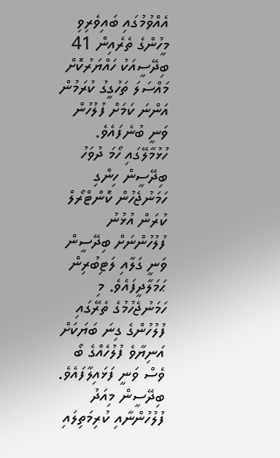އެއްވުމުގައި ބައިވެރިވި މީހުންގެ ތެރެއިން 41 ބިދޭސީއަކު ހައްޔަރުކޮށް މައްސަލަ ތަހުގީގު ކުރަމުން އަންނަ ކަމަށް ފުލުހުން ވަނީ ބުނެފައެވެ.
ހުޅުމާލޭގައި ހޯމަ ދުވަހު ބިދޭސީން ހިންގި ހަމަނުޖެހުން ކޮންޓްރޯލް ކުރަން އުޅުނު ފުލުހުންނަށް ބިދޭސީން ވަނީ ގަލާއި ލަޓިބުރިން ޙަމަލާދީފައެވެ. މި ހަމަނުޖެހުމުގެ ތެރޭގައި ފުލުހުންގެ ގިނަ ބަޔަކަށް އަނިޔާވެ ފުލުހެއްގެ ބޯ ވެސް ވަނީ ފަޅައިލާފައެވެ.
ބިދޭސީން މިއަދު ފުލުހުންނާއި ކުރިމަތިލައި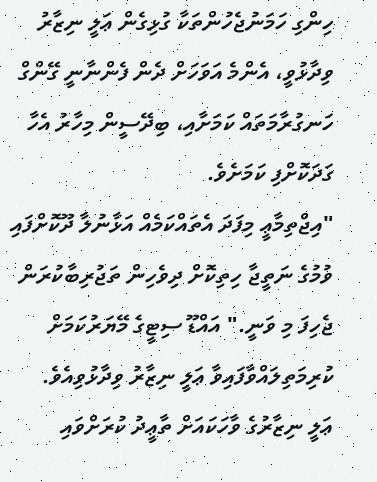ހިންގި ހަމަނުޖެހުންތަކާ ގުޅިގެން ޢަލީ ނިޒާރު ވިދާޅުވީ، އެންމެ އަވަހަށް ދެން ފެންނާނީ ގޭންގް ހަނގުރާމަތައް ކަމަށާއި، ބިދޭސީން މިހާރު އެހާ ގަދަކޮށްފި ކަމަށެވެ.
"އިޖްތިމާޢީ މިފަދަ އެތައްކަމެއް އަޅާނުލާ ދޫކޮށްފައި ވުމުގެ ނަތީޖާ ހިތިކޮށް ދިވެހިން ތަޖުރިބާކުރަން ޖެހިފަ މި ވަނީ." އައްޑޫ ސިޓީގެ މޭޔަރުކަމަށް ކުރިމަތިލައްވާފައިވާ ޢަލީ ނިޒާރު ވިދާޅުވިއެވެ.
ޢަލީ ނިޒާރުގެ ވާހަކައަށް ތާޢީދު ކުރަށްވައި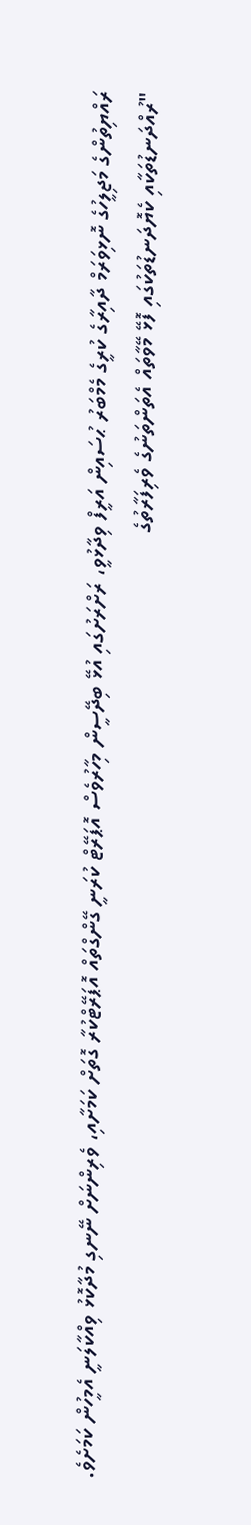ރައްޔިތުންގެ މަޖިލީހުގެ ނޮޅިވަރަމް ދާއިރާގެ ކުރީގެ މެމްބަރު ޙުސައިން އަރީފް ވިދާޅުވީ، ރަށްރަށުގައި އުޅޭ ބިދޭސީން މިހާރުވެސް އޮޕަރޭޓް ކުރަނީ ގޭންގްތައް އޮޕަރޭޓްކުރާ ގޮތަށް ކަމަށާއި، ވެރިންނަށް ނޭނގި މުދާކޮޅު ވިއްކާލަނީ އެމީހުން ކަމަށެވެ.
"ރުއްދަނޑުތަކާއި ކެޔޮދަނޑުތަކުގައި ފޮޅޭ މޭވާތައް އެތަންތަނުގެ ވެރިފަރާތުގެ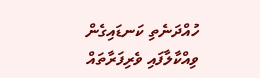ހުއްދަނެތި ކަނޑައިގެން ވިއްކާލާފައި ވެރިފަރާތައް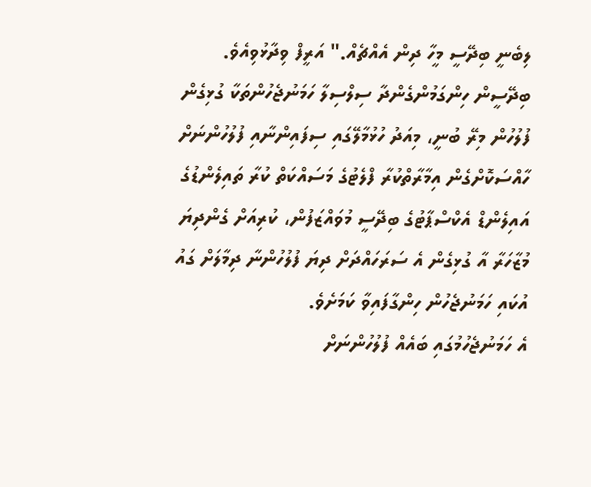ލިބެނީ ބިދޭސީ މީހާ ދިން އެއްޗެއް." އަރީފް ވިދާޅުވިއެވެ.
ބިދޭސީން ހިންގަމުންގެންދާ ސިލްސިލާ ހަމަނުޖެހުންތަކާ ގުޅިގެން ފުލުހުން މިރޭ ބުނީ، މިއަދު ހުޅުމާލޭގައި ސިފައިންނާއި ފުލުހުންނަށް ހާއްސަކޮށްގެން އިމާރާތްކުރާ ފްލެޓުގެ މަސައްކަތް ކުރާ ތައިލެންޑުގެ އައިލެންޑް އެކްސްޕާޓުގެ ބިދޭސީ މުވައްޒަފުން، ކުރިއަށް ގެންދިޔަ މުޒާހަރާ އާ ގުޅިގެން އެ ސަރަހައްދަށް ދިޔަ ފުލުހުންނާ ދިމާލަށް ގައު އުކައި ހަމަނުޖެހުން ހިންގާފައިވާ ކަމަށެވެ.
އެ ހަމަނުޖެހުމުގައި ބައެއް ފުލުހުންނަށް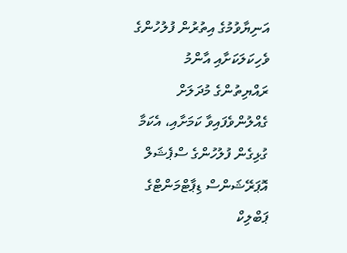އަނިޔާވުމުގެ އިތުރުން ފުލުހުންގެ ވެހިކަލަކަށާއި އާންމު ރައްޔިތުންގެ މުދަލަށް ގެއްލުންވެފައިވާ ކަމަށާއި، އެކަމާ ގުޅިގެން ފުލުހުންގެ ސްޕެޝަލް އޮޕަރޭޝަންސް ޑިޕާޓްމަންޓްގެ ޕަބްލިކް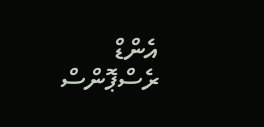އެންޑް ރެސްޕޮންސް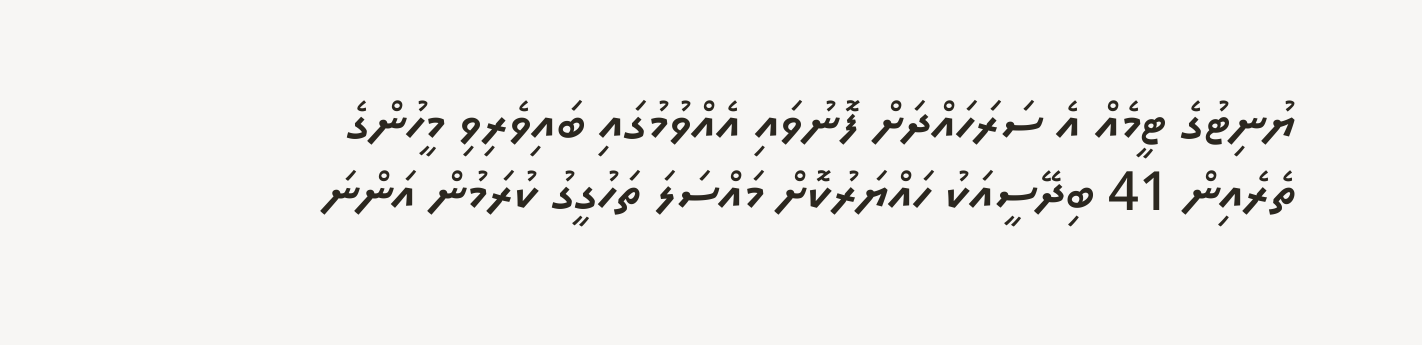ޔުނިޓުގެ ޓީމެއް އެ ސަރަހައްދަށް ފޮނުވައި އެއްވުމުގައި ބައިވެރިވި މީހުންގެ ތެރެއިން 41 ބިދޭސީއަކު ހައްޔަރުކޮށް މައްސަލަ ތަހުގީގު ކުރަމުން އަންނަ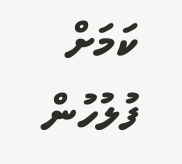ކަމަށް ފުލުހުން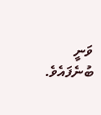ވަނީ ބުނެފައެވެ.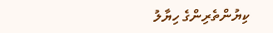ކިޔުންތެރިންގެ ހިޔާލު